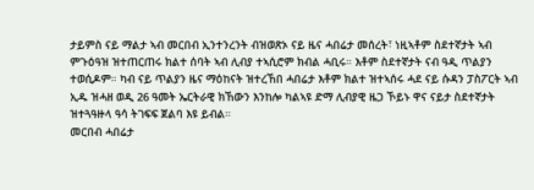ታይምስ ናይ ማልታ ኣብ መርበብ ኢንተንረንት ብዝወጽኦ ናይ ዜና ሓበሬታ መሰረት፣ ነዚኣቶም ስደተኛታት ኣብ ምጉዕዓዝ ዝተጠርጠሩ ክልተ ሰባት ኣብ ሊብያ ተኣሲሮም ክብል ሓቢሩ። እቶም ስደተኛታት ናብ ዓዲ ጥልያን ተወሲዶም። ካብ ናይ ጥልያን ዜና ማዕከናት ዝተረኸበ ሓበሬታ እቶም ክልተ ዝተኣሰሩ ሓደ ናይ ሱዳን ፓስፖርት ኣብ ኢዱ ዝሓዘ ወዲ 26 ዓመት ኤርትራዊ ክኸውን እንከሎ ካልኣዩ ድማ ሊብያዊ ዜጋ ኾይኑ ዋና ናይታ ስደተኛታት ዝተጓዓዙላ ዓሳ ትገፍፍ ጀልባ እዩ ይብል።
መርበብ ሓበሬታ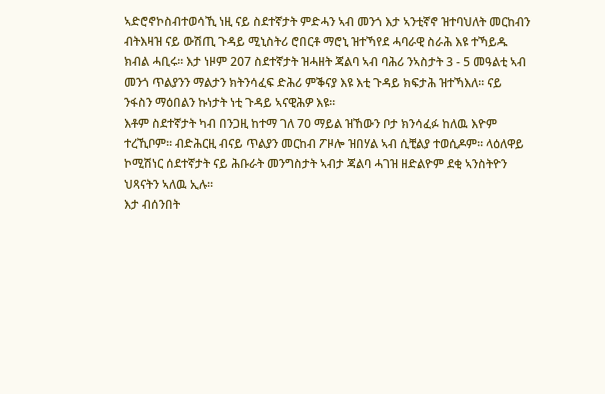ኣድሮኖኮስብተወሳኺ ነዚ ናይ ስደተኛታት ምድሓን ኣብ መንጎ እታ ኣንቲኛኖ ዝተባህለት መርከብን ብትእዛዝ ናይ ውሽጢ ጉዳይ ሚኒስትሪ ሮበርቶ ማሮኒ ዝተኻየደ ሓባራዊ ስራሕ እዩ ተኻይዱ ክብል ሓቢሩ። እታ ነዞም 207 ስደተኛታት ዝሓዘት ጃልባ ኣብ ባሕሪ ንኣስታት 3 - 5 መዓልቲ ኣብ መንጎ ጥልያንን ማልታን ክትንሳፈፍ ድሕሪ ምቕናያ እዩ እቲ ጉዳይ ክፍታሕ ዝተኻእለ። ናይ ንፋስን ማዕበልን ኩነታት ነቲ ጉዳይ ኣናዊሕዎ እዩ።
እቶም ስደተኛታት ካብ በንጋዚ ከተማ ገለ 70 ማይል ዝኸውን ቦታ ክንሳፈፉ ከለዉ እዮም ተረኺቦም። ብድሕርዚ ብናይ ጥልያን መርከብ ፖዞሎ ዝበሃል ኣብ ሲቺልያ ተወሲዶም። ላዕለዋይ ኮሚሽነር ሰደተኛታት ናይ ሕቡራት መንግስታት ኣብታ ጃልባ ሓገዝ ዘድልዮም ደቂ ኣንስትዮን ህጻናትን ኣለዉ ኢሉ።
እታ ብሰንበት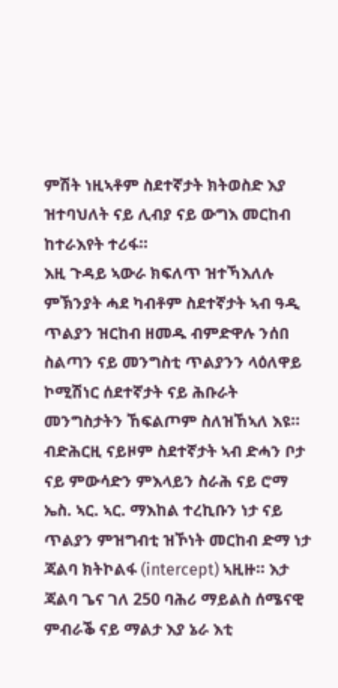ምሽት ነዚኣቶም ስደተኛታት ክትወስድ እያ ዝተባህለት ናይ ሊብያ ናይ ውግእ መርከብ ከተራእየት ተሪፋ።
እዚ ጉዳይ ኣውራ ክፍለጥ ዝተኻእለሉ ምኽንያት ሓደ ካብቶም ስደተኛታት ኣብ ዓዲ ጥልያን ዝርከብ ዘመዱ ብምድዋሉ ንሰበ ስልጣን ናይ መንግስቲ ጥልያንን ላዕለዋይ ኮሚሽነር ሰደተኛታት ናይ ሕቡራት መንግስታትን ኸፍልጦም ስለዝኸኣለ እዩ። ብድሕርዚ ናይዞም ስደተኛታት ኣብ ድሓን ቦታ ናይ ምውሳድን ምእላይን ስራሕ ናይ ሮማ ኤስ. ኣር. ኣር. ማእከል ተረኪቡን ነታ ናይ ጥልያን ምዝግብቲ ዝኾነት መርከብ ድማ ነታ ጃልባ ክትኮልፋ (intercept) ኣዚዙ። እታ ጃልባ ጌና ገለ 250 ባሕሪ ማይልስ ሰሜናዊ ምብራቕ ናይ ማልታ እያ ኔራ እቲ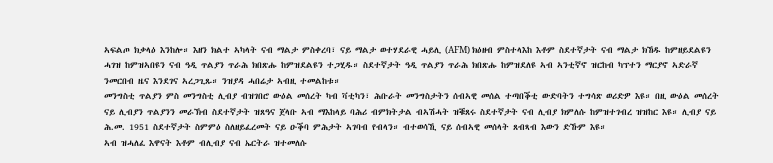ኣፍልጦ ክቃላዕ እንከሎ። እዘን ክልተ ኣካላት ናብ ማልታ ምስቀረባ፣ ናይ ማልታ ወተሃደራዊ ሓይሊ (AFM) ክዕዘብ ምስተላእከ እቶም ስደተኛታት ናብ ማልታ ክኸዱ ከምዘይደልዩን ሓገዝ ከምዝኣበዩን ናብ ዓዲ ጥልያን ጥራሕ ክበጽሑ ከምዝደልዩን ተጋሂዱ። ስደተኛታት ዓዲ ጥልያን ጥራሕ ክበጽሑ ከምዝደለዩ ኣብ ኣንቲኛኖ ዝርከብ ካፕተን ማርያኖ ኣድራኛ ንመርበብ ዜና እንደገና ኣረጋጊጹ። ንዝያዳ ሓበሬታ ኣብዚ ተመልከቱ።
መንግስቲ ጥልያን ምስ መንግስቲ ሊብያ ብዝገበሮ ውዕል መሰረት ካብ ቫቲካን፣ ሕቡራት መንግስታትን ሰብኣዊ መሰል ተጣበቕቲ ውድባትን ተግሳጽ ወሪድዎ እዩ። በዚ ውዕል መሰረት ናይ ሊብያን ጥልያንን መራኽብ ስደተኛታት ዝጸዓና ጀላቡ ኣብ ማእከላይ ባሕሪ ብምክትታል ብኣሽሓት ዝቑጸሩ ስደተኛታት ናብ ሊብያ ክምለሱ ከምዝተገብረ ዝዝከር እዩ። ሊብያ ናይ ሕ.መ. 1951 ስደተኛታት ስምምዕ ስለዘይፈረመት ናይ ዑቕባ ምሕታት ኣገባብ የብላን። ብተወሳኺ ናይ ሰብኣዊ መሰላት ጸብጻብ እውን ድኹም እዩ።
ኣብ ዝሓለፈ እዋናት እቶም ብሊብያ ናብ ኤርትራ ዝተመለሱ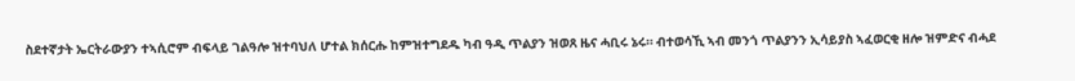ስደተኛታት ኤርትራውያን ተኣሲሮም ብፍላይ ገልዓሎ ዝተባህለ ሆተል ክሰርሑ ከምዝተግደዱ ካብ ዓዲ ጥልያን ዝወጸ ዜና ሓቢሩ ኔሩ። ብተወሳኺ ኣብ መንጎ ጥልያንን ኢሳይያስ ኣፈወርቂ ዘሎ ዝምድና ብሓደ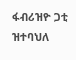ፋብሪዝዮ ጋቲ ዝተባህለ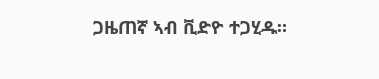ጋዜጠኛ ኣብ ቪድዮ ተጋሂዱ።